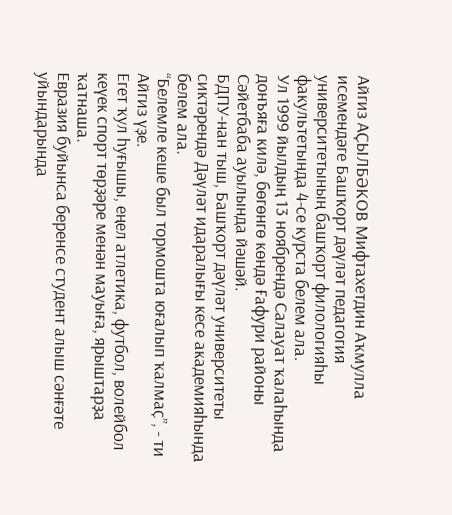Айгиз АҪЫЛБӘКОВ Мифтахетдин Аҡмулла исемендәге Башҡорт дәүләт педагогия университетының башҡорт филологияһы факультетында 4-се курста белем ала.
Ул 1999 йылдың 13 ноябрендә Салауат ҡалаһында донъяға килә, бөгөнгө көндә Ғафури районы Сәйетбаба ауылында йәшәй.
БДПУ-нан тыш, Башҡорт дәүләт университеты сиктәрендә Дәүләт идаралығы кесе академияһында белем ала.
“Белемле кеше был тормошта юғалып ҡалмаҫ”, - ти Айгиз үҙе.
Егет ҡул һуғышы, еңел атлетика, футбол, волейбол кеүек спорт төрҙәре менән мауыға, ярыштарҙа ҡатнаша.
Евразия буйынса беренсе студент алыш сәнғәте уйындарында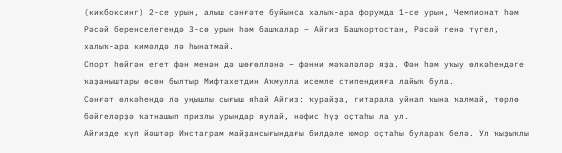(кикбоксинг) 2-се урын, алыш сәнғәте буйынса халыҡ-ара форумда 1-се урын, Чемпионат һәм Рәсәй беренселегендә 3-сө урын һәм башҡалар – Айгиз Башҡортостан, Рәсәй генә түгел, халыҡ-ара кимәлдә лә һынатмай.
Спорт һөйгән егет фән менән дә шөғөлләнә – фәнни мәҡәләләр яҙа. Фән һәм уҡыу өлкәһендәге ҡаҙаныштары өсөн былтыр Мифтахетдин Аҡмулла исемле стипендияға лайыҡ була.
Сәнғәт өлкәһендә лә уңышлы сығыш яһай Айгиз: ҡурайҙа, гитарала уйнап ҡына ҡалмай, төрлө бәйгеләрҙә ҡатнашып призлы урындар яулай, нәфис һүҙ оҫтаһы ла ул.
Айгизде күп йәштәр Инстаграм майҙансығындағы билдәле юмор оҫтаһы булараҡ белә. Ул ҡыҙыҡлы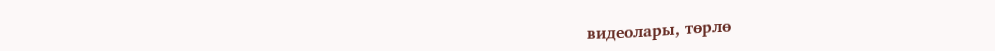видеолары, төрлө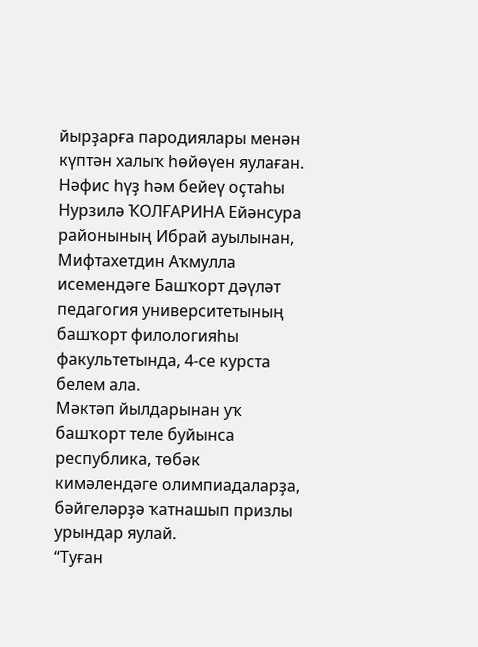йырҙарға пародиялары менән күптән халыҡ һөйөүен яулаған.
Нәфис һүҙ һәм бейеү оҫтаһы
Нурзилә ҠОЛҒАРИНА Ейәнсура районының Ибрай ауылынан, Мифтахетдин Аҡмулла исемендәге Башҡорт дәүләт педагогия университетының башҡорт филологияһы факультетында, 4-се курста белем ала.
Мәктәп йылдарынан уҡ башҡорт теле буйынса республика, төбәк кимәлендәге олимпиадаларҙа, бәйгеләрҙә ҡатнашып призлы урындар яулай.
“Туған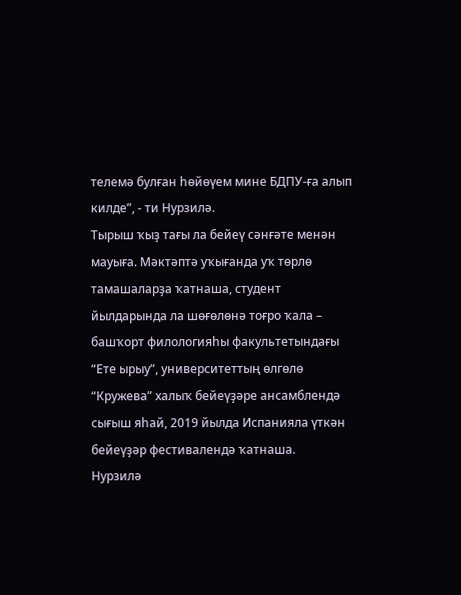телемә булған һөйөүем мине БДПУ-ға алып килде”, - ти Нурзилә.
Тырыш ҡыҙ тағы ла бейеү сәнғәте менән мауыға. Мәктәптә уҡығанда уҡ төрлө тамашаларҙа ҡатнаша, студент йылдарында ла шөғөлөнә тоғро ҡала – башҡорт филологияһы факультетындағы “Ете ырыу”, университеттың өлгөлө “Кружева” халыҡ бейеүҙәре ансамблендә сығыш яһай, 2019 йылда Испанияла үткән бейеүҙәр фестивалендә ҡатнаша.
Нурзилә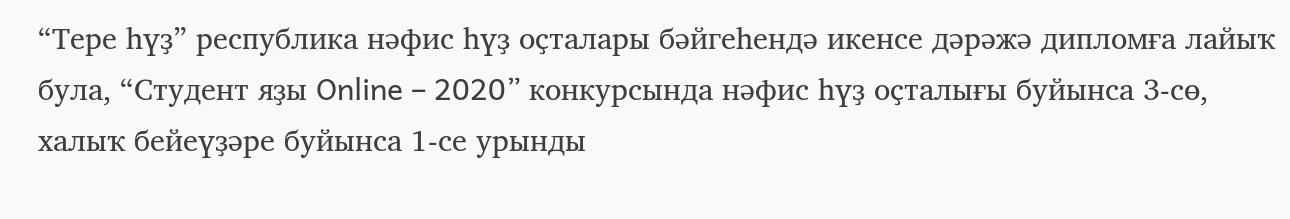“Тере һүҙ” республика нәфис һүҙ оҫталары бәйгеһендә икенсе дәрәжә дипломға лайыҡ була, “Студент яҙы Online – 2020” конкурсында нәфис һүҙ оҫталығы буйынса 3-сө, халыҡ бейеүҙәре буйынса 1-се урынды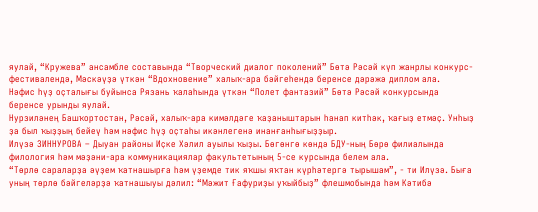яулай, “Кружева” ансамбле составында “Творческий диалог поколений” Бөтә Рәсәй күп жанрлы конкурс-фестивалендә, Мәскәүҙә үткән “Вдохновение” халыҡ-ара бәйгеһендә беренсе дәрәжә диплом ала.
Нәфис һүҙ оҫталығы буйынса Рязань ҡалаһында үткән “Полет фантазий” Бөтә Рәсәй конкурсында беренсе урынды яулай.
Нурзиләнең Башҡортостан, Рәсәй, халыҡ-ара кимәлдәге ҡаҙаныштарын һанап китһәк, ҡағыҙ етмәҫ. Унһыҙ ҙа был ҡыҙҙың бейеү һәм нәфис һүҙ оҫтаһы икәнлегенә инанғанһығыҙҙыр.
Илүзә ЗИННУРОВА – Дыуан районы Иҫке Хәлил ауылы ҡыҙы. Бөгөнгө көндә БДУ-ның Бөрө филиалында филология һәм мәҙәни-ара коммуникациялар факультетының 5-се курсында белем ала.
“Төрлө сараларҙа әүҙем ҡатнашырға һәм үҙемде тик яҡшы яҡтан күрһәтергә тырышам”, - ти Илүзә. Быға уның төрлө бәйгеләрҙә ҡатнашыуы дәлил: “Мәжит Ғафуриҙы уҡыйбыҙ” флешмобында һәм Кәтибә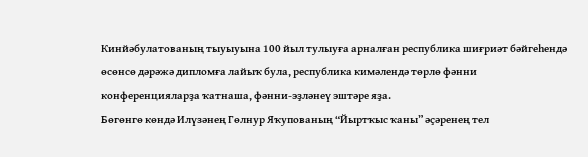Кинйәбулатованың тыуыуына 100 йыл тулыуға арналған республика шиғриәт бәйгеһендә өсөнсө дәрәжә дипломға лайыҡ була, республика кимәлендә төрлө фәнни конференцияларҙа ҡатнаша, фәнни-эҙләнеү эштәре яҙа.
Бөгөнгө көндә Илүзәнең Гөлнур Яҡупованың “Йыртҡыс ҡаны” әҫәренең тел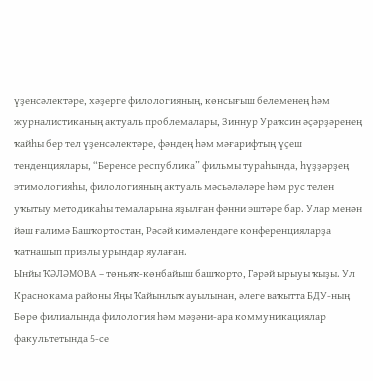үҙенсәлектәре, хәҙерге филологияның, көнсығыш белеменең һәм журналистиканың актуаль проблемалары, Зиннур Ураҡсин әҫәрҙәренең ҡайһы бер тел үҙенсәлектәре, фәндең һәм мәғарифтың үҫеш тенденциялары, “Беренсе республика” фильмы тураһында, һүҙҙәрҙең этимологияһы, филологияның актуаль мәсьәләләре һәм рус телен уҡытыу методикаһы темаларына яҙылған фәнни эштәре бар. Улар менән йәш ғалимә Башҡортостан, Рәсәй кимәлендәге конференцияларҙа ҡатнашып призлы урындар яулаған.
Ынйы ҠӘЛӘМОВА – төньяҡ-көнбайыш башҡорто, Гәрәй ырыуы ҡыҙы. Ул Краснокама районы Яңы Ҡайынлыҡ ауылынан, әлеге ваҡытта БДУ-ның Бөрө филиалында филология һәм мәҙәни-ара коммуникациялар факультетында 5-се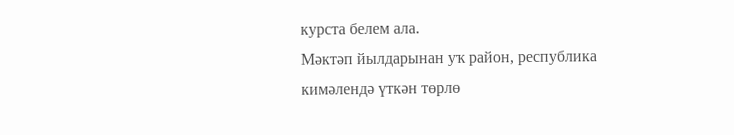курста белем ала.
Мәктәп йылдарынан уҡ район, республика кимәлендә үткән төрлө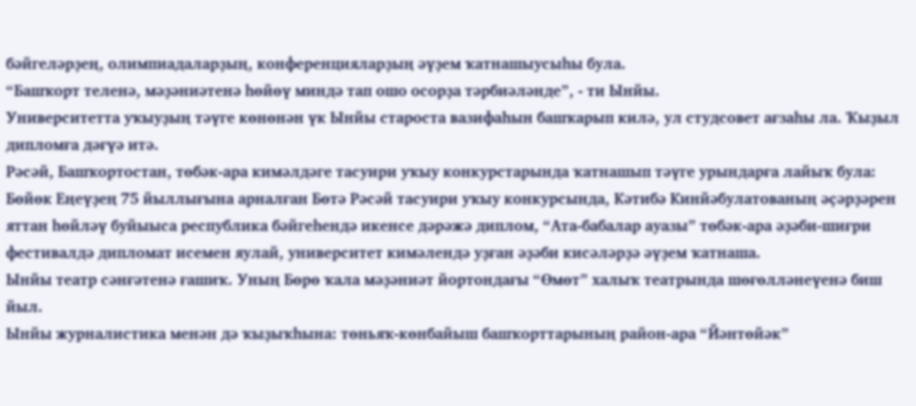бәйгеләрҙең, олимпиадаларҙың, конференцияларҙың әүҙем ҡатнашыусыһы була.
“Башҡорт теленә, мәҙәниәтенә һөйөү миндә тап ошо осорҙа тәрбиәләнде”, - ти Ынйы.
Университетта уҡыуҙың тәүге көнөнән үк Ынйы староста вазифаһын башҡарып килә, ул студсовет ағзаһы ла. Ҡыҙыл дипломға дәғүә итә.
Рәсәй, Башҡортостан, төбәк-ара кимәлдәге тасуири уҡыу конкурстарында ҡатнашып тәүге урындарға лайыҡ була: Бөйөк Еңеүҙең 75 йыллығына арналған Бөтә Рәсәй тасуири уҡыу конкурсында, Кәтибә Кинйәбулатованың әҫәрҙәрен яттан һөйләү буйыыса республика бәйгеһендә икенсе дәрәжә диплом, “Ата-бабалар ауазы” төбәк-ара әҙәби-шиғри фестивалдә дипломат исемен яулай, университет кимәлендә уҙған әҙәби кисәләрҙә әүҙем ҡатнаша.
Ынйы театр сәнғәтенә ғашиҡ. Уның Бөрө ҡала мәҙәниәт йортондағы “Өмөт” халыҡ театрында шөғөлләнеүенә биш йыл.
Ынйы журналистика менән дә ҡыҙыҡһына: төньяҡ-көнбайыш башҡорттарының район-ара “Йәнтөйәк”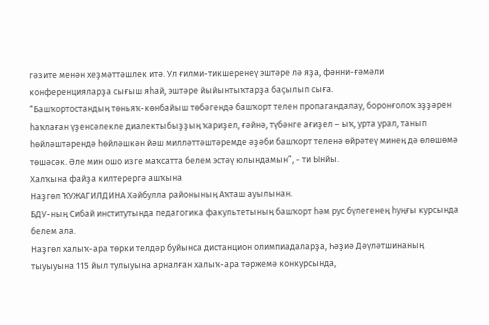гәзите менән хеҙмәттәшлек итә. Ул ғилми-тикшеренеү эштәре лә яҙа, фәнни-ғәмәли конференцияларҙа сығыш яһай, эштәре йыйынтыҡтарҙа баҫылып сыға.
“Башҡортостандың төньяҡ-көнбайыш төбәгендә башҡорт телен пропагандалау, боронғолоҡ эҙҙәрен һаҡлаған үҙенсәлекле диалектыбыҙҙың ҡариҙел, ғәйнә, түбәнге ағиҙел – ыҡ, урта урал, танып һөйләштәрендә һөйләшкән йәш милләттәштәремде әҙәби башҡорт теленә өйрәтеү минең дә өлөшөмә төшәсәк. Әле мин ошо изге маҡсатта белем эстәү юлындамын”, - ти Ынйы.
Халҡына файҙа килтерергә ашҡына
Наҙгөл ҠУЖАГИЛДИНА Хәйбулла районының Аҡташ ауылынан.
БДУ-ның Сибай институтында педагогика факультетының башҡорт һәм рус бүлегенең һуңғы курсында белем ала.
Наҙгөл халыҡ-ара төрки телдәр буйынса дистанцион олимпиадаларҙа, Һәҙиә Дәүләтшинаның тыуыуына 115 йыл тулыуына арналған халыҡ-ара тәржемә конкурсында,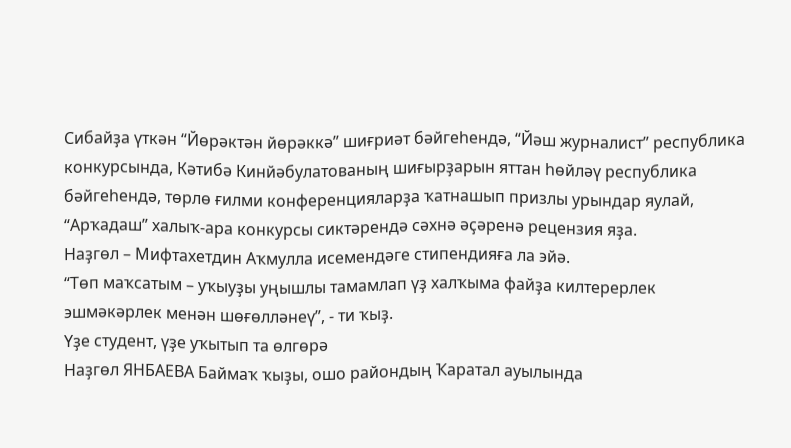Сибайҙа үткән “Йөрәктән йөрәккә” шиғриәт бәйгеһендә, “Йәш журналист” республика конкурсында, Кәтибә Кинйәбулатованың шиғырҙарын яттан һөйләү республика бәйгеһендә, төрлө ғилми конференцияларҙа ҡатнашып призлы урындар яулай, “Арҡадаш” халыҡ-ара конкурсы сиктәрендә сәхнә әҫәренә рецензия яҙа.
Наҙгөл – Мифтахетдин Аҡмулла исемендәге стипендияға ла эйә.
“Төп маҡсатым – уҡыуҙы уңышлы тамамлап үҙ халҡыма файҙа килтерерлек эшмәкәрлек менән шөғөлләнеү”, - ти ҡыҙ.
Үҙе студент, үҙе уҡытып та өлгөрә
Наҙгөл ЯНБАЕВА Баймаҡ ҡыҙы, ошо райондың Ҡаратал ауылында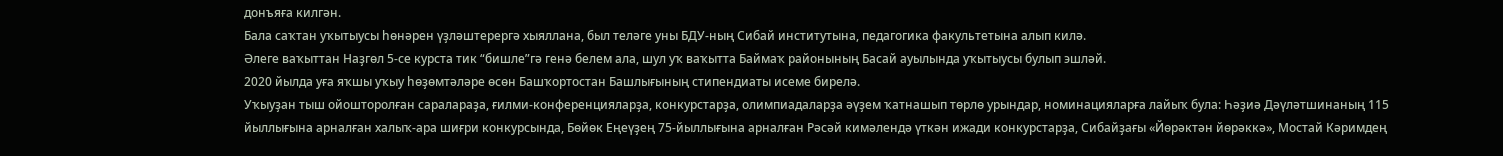донъяға килгән.
Бала саҡтан уҡытыусы һөнәрен үҙләштерергә хыяллана, был теләге уны БДУ-ның Сибай институтына, педагогика факультетына алып килә.
Әлеге ваҡыттан Наҙгөл 5-се курста тик “бишле”гә генә белем ала, шул уҡ ваҡытта Баймаҡ районының Басай ауылында уҡытыусы булып эшләй.
2020 йылда уға яҡшы уҡыу һөҙөмтәләре өсөн Башҡортостан Башлығының стипендиаты исеме бирелә.
Уҡыуҙан тыш ойошторолған саралараҙа, ғилми-конференцияларҙа, конкурстарҙа, олимпиадаларҙа әүҙем ҡатнашып төрлө урындар, номинацияларға лайыҡ була: Һәҙиә Дәүләтшинаның 115 йыллығына арналған халыҡ-ара шиғри конкурсында, Бөйөк Еңеүҙең 75-йыллығына арналған Рәсәй кимәлендә үткән ижади конкурстарҙа, Сибайҙағы «Йөрәктән йөрәккә», Мостай Кәримдең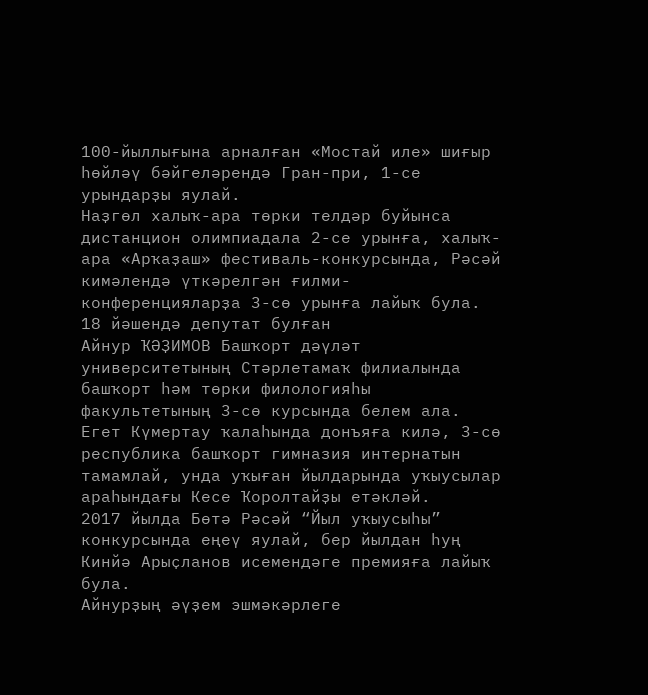100-йыллығына арналған «Мостай иле» шиғыр һөйләү бәйгеләрендә Гран-при, 1-се урындарҙы яулай.
Наҙгөл халыҡ-ара төрки телдәр буйынса дистанцион олимпиадала 2-се урынға, халыҡ-ара «Арҡаҙаш» фестиваль-конкурсында, Рәсәй кимәлендә үткәрелгән ғилми-конференцияларҙа 3-сө урынға лайыҡ була.
18 йәшендә депутат булған
Айнур ҠӘҘИМОВ Башҡорт дәүләт университетының Стәрлетамаҡ филиалында башҡорт һәм төрки филологияһы факультетының 3-сө курсында белем ала.
Егет Күмертау ҡалаһында донъяға килә, 3-сө республика башҡорт гимназия интернатын тамамлай, унда уҡыған йылдарында уҡыусылар араһындағы Кесе Ҡоролтайҙы етәкләй.
2017 йылда Бөтә Рәсәй “Йыл уҡыусыһы” конкурсында еңеү яулай, бер йылдан һуң Кинйә Арыҫланов исемендәге премияға лайыҡ була.
Айнурҙың әүҙем эшмәкәрлеге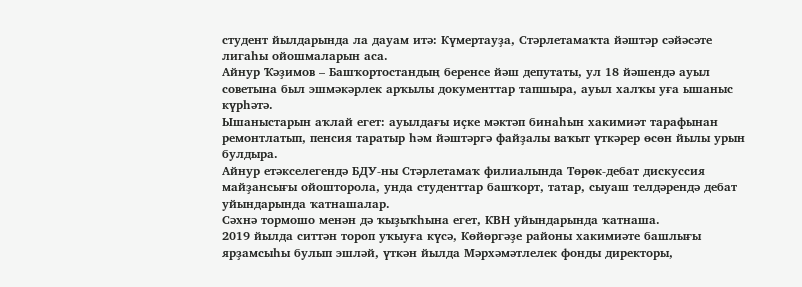студент йылдарында ла дауам итә: Күмертауҙа, Стәрлетамаҡта йәштәр сәйәсәте лигаһы ойошмаларын аса.
Айнур Ҡәҙимов – Башҡортостандың беренсе йәш депутаты, ул 18 йәшендә ауыл советына был эшмәкәрлек арҡылы документтар тапшыра, ауыл халҡы уға ышаныс күрһәтә.
Ышаныстарын аҡлай егет: ауылдағы иҫке мәктәп бинаһын хакимиәт тарафынан ремонтлатып, пенсия таратыр һәм йәштәргә файҙалы ваҡыт үткәрер өсөн йылы урын булдыра.
Айнур етәкселегендә БДУ-ны Стәрлетамаҡ филиалында Төрөк-дебат дискуссия майҙансығы ойошторола, унда студенттар башҡорт, татар, сыуаш телдәрендә дебат уйындарында ҡатнашалар.
Сәхнә тормошо менән дә ҡыҙыҡһына егет, КВН уйындарында ҡатнаша.
2019 йылда ситтән тороп уҡыуға күсә, Көйөргәҙе районы хакимиәте башлығы ярҙамсыһы булып эшләй, үткән йылда Мәрхәмәтлелек фонды директоры,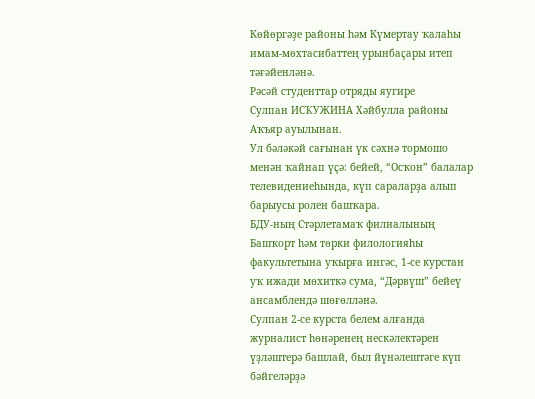Көйөргәҙе районы һәм Күмертау ҡалаһы имам-мөхтасибаттең урынбаҫары итеп тәғәйенләнә.
Рәсәй студенттар отряды яугире
Сулпан ИСҠУЖИНА Хәйбулла районы Аҡъяр ауылынан.
Ул бәләкәй сағынан үк сәхнә тормошо менән ҡайнап үҫә: бейей, “Осҡон” балалар телевидениеһында, күп сараларҙа алып барыусы ролен башҡара.
БДУ-ның Стәрлетамаҡ филиалының Башҡорт һәм төрки филологияһы факультетына уҡырға ингәс, 1-се курстан уҡ ижади мөхиткә сума, “Дәрвүш” бейеү ансамблендә шөғөлләнә.
Сулпан 2-се курста белем алғанда журналист һөнәренең нескәлектәрен үҙләштерә башлай, был йүнәлештәге күп бәйгеләрҙә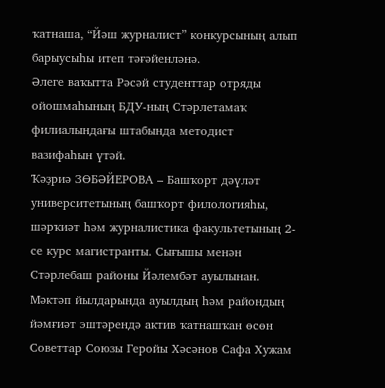ҡатнаша, “Йәш журналист” конкурсының алып барыусыһы итеп тәғәйенләнә.
Әлеге ваҡытта Рәсәй студенттар отряды ойошмаһының БДУ-ның Стәрлетамаҡ филиалындағы штабында методист вазифаһын үтәй.
Ҡәҙриә ЗӨБӘЙЕРОВА – Башҡорт дәүләт университетының башҡорт филологияһы, шәрҡиәт һәм журналистика факультетының 2-се курс магистранты. Сығышы менән Стәрлебаш районы Йәлембәт ауылынан.
Мәктәп йылдарында ауылдың һәм райондың йәмғиәт эштәрендә актив ҡатнашҡан өсөн Советтар Союзы Геройы Хәсәнов Сафа Хужам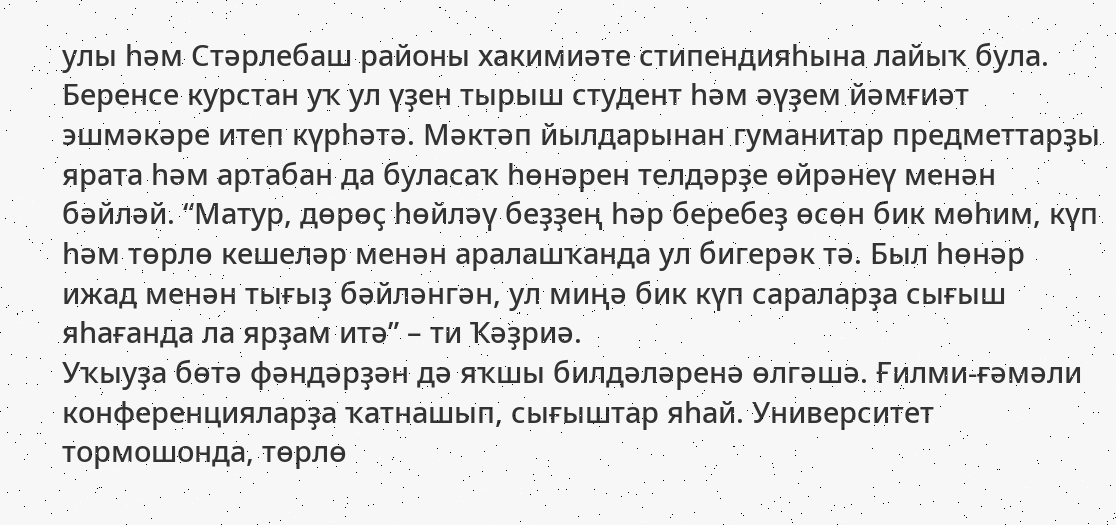улы һәм Стәрлебаш районы хакимиәте стипендияһына лайыҡ була.
Беренсе курстан уҡ ул үҙен тырыш студент һәм әүҙем йәмғиәт эшмәкәре итеп күрһәтә. Мәктәп йылдарынан гуманитар предметтарҙы ярата һәм артабан да буласаҡ һөнәрен телдәрҙе өйрәнеү менән бәйләй. “Матур, дөрөҫ һөйләү беҙҙең һәр беребеҙ өсөн бик мөһим, күп һәм төрлө кешеләр менән аралашҡанда ул бигерәк тә. Был һөнәр ижад менән тығыҙ бәйләнгән, ул миңә бик күп сараларҙа сығыш яһағанда ла ярҙам итә” – ти Ҡәҙриә.
Уҡыуҙа бөтә фәндәрҙән дә яҡшы билдәләренә өлгәшә. Ғилми-ғәмәли конференцияларҙа ҡатнашып, сығыштар яһай. Университет тормошонда, төрлө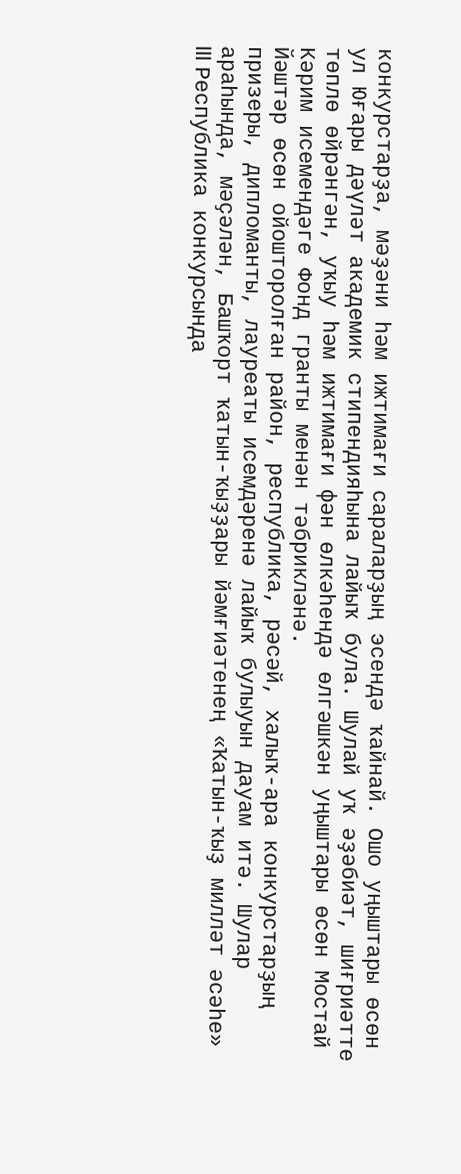конкурстарҙа, мәҙәни һәм ижтимағи сараларҙың эсендә ҡайнай. Ошо уңыштары өсөн ул Юғары дәүләт академик стипендияһына лайыҡ була. Шулай уҡ әҙәбиәт, шиғриәтте төплө өйрәнгән, уҡыу һәм ижтимағи фән өлкәһендә өлгәшкән уңыштары өсөн Мостай Кәрим исемендәге Фонд гранты менән тәбрикләнә.
Йәштәр өсөн ойошторолған район, республика, рәсәй, халыҡ-ара конкурстарҙың призеры, дипломанты, лауреаты исемдәренә лайыҡ булыуын дауам итә. Шулар араһында, мәҫәлән, Башҡорт ҡатын-ҡыҙҙары йәмғиәтенең «Ҡатын-ҡыҙ милләт әсәһе» III Республика конкурсында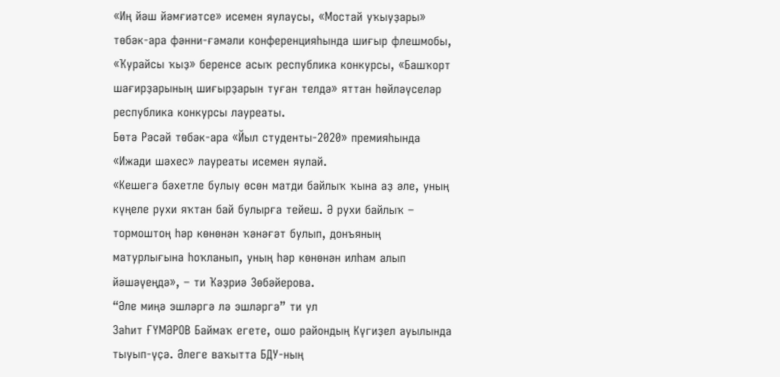«Иң йәш йәмғиәтсе» исемен яулаусы, «Мостай уҡыуҙары» төбәк-ара фәнни-ғәмәли конференцияһында шиғыр флешмобы, «Ҡурайсы ҡыҙ» беренсе асыҡ республика конкурсы, «Башҡорт шағирҙарының шиғырҙарын туған телдә» яттан һөйләүселәр республика конкурсы лауреаты.
Бөтә Рәсәй төбәк-ара «Йыл студенты-2020» премияһында «Ижади шәхес» лауреаты исемен яулай.
«Кешегә бәхетле булыу өсөн матди байлыҡ ҡына аҙ әле, уның күңеле рухи яҡтан бай булырға тейеш. Ә рухи байлыҡ – тормоштоң һәр көнөнән ҡәнәғәт булып, донъяның матурлығына һоҡланып, уның һәр көнөнән илһам алып йәшәүеңдә», – ти Ҡәҙриә Зөбәйерова.
“Әле миңә эшләргә лә эшләргә” ти ул
Заһит ҒҮМӘРОВ Баймаҡ егете, ошо райондың Күгиҙел ауылында тыуып-үҫә. Әлеге ваҡытта БДУ-ның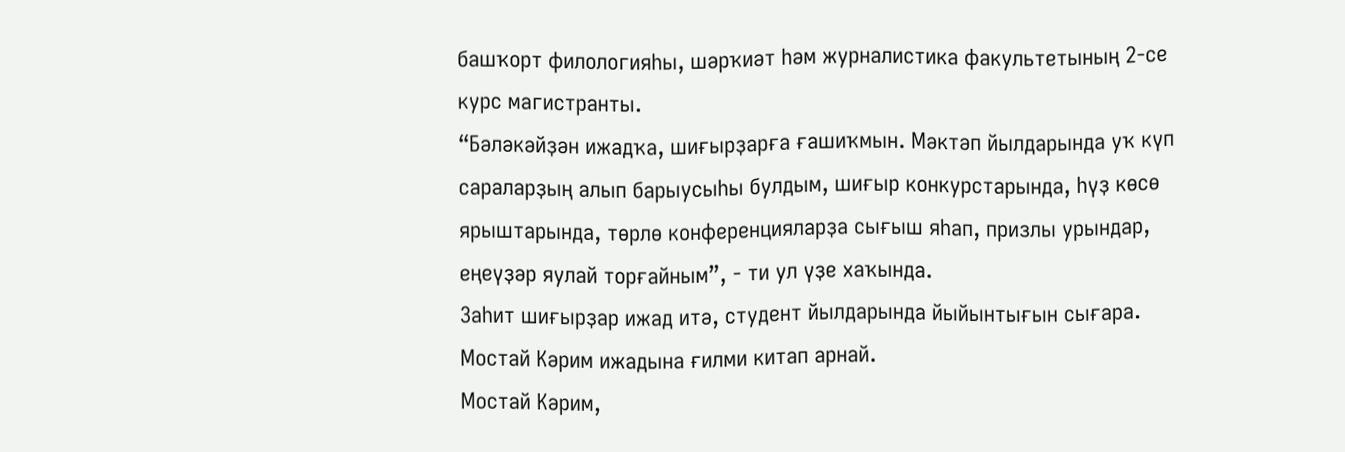башҡорт филологияһы, шәрҡиәт һәм журналистика факультетының 2-се курс магистранты.
“Бәләкәйҙән ижадҡа, шиғырҙарға ғашиҡмын. Мәктәп йылдарында уҡ күп сараларҙың алып барыусыһы булдым, шиғыр конкурстарында, һүҙ көсө ярыштарында, төрлө конференцияларҙа сығыш яһап, призлы урындар, еңеүҙәр яулай торғайным”, - ти ул үҙе хаҡында.
Заһит шиғырҙар ижад итә, студент йылдарында йыйынтығын сығара. Мостай Кәрим ижадына ғилми китап арнай.
Мостай Кәрим,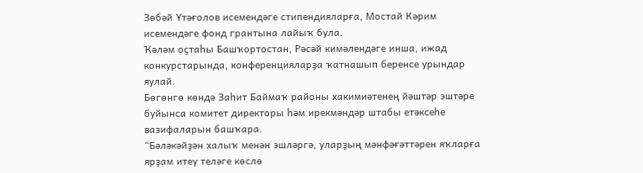Зөбәй Үтәғолов исемендәге стипендияларға, Мостай Кәрим исемендәге фонд грантына лайыҡ була.
Ҡәләм оҫтаһы Башҡортостан, Рәсәй кимәлендәге инша, ижад конкурстарында, конференцияларҙа ҡатнашып беренсе урындар яулай.
Бөгөнгө көндә Заһит Баймаҡ районы хакимиәтенең йәштәр эштәре буйынса комитет директоры һәм ирекмәндәр штабы етәксеһе вазифаларын башҡара.
“Бәләкәйҙән халыҡ менән эшләргә, уларҙың мәнфәғәттәрен яҡларға ярҙам итеү теләге көслө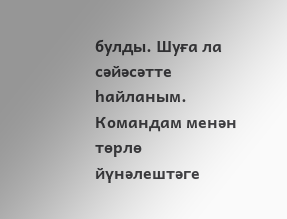булды. Шуға ла сәйәсәтте һайланым. Командам менән төрлө йүнәлештәге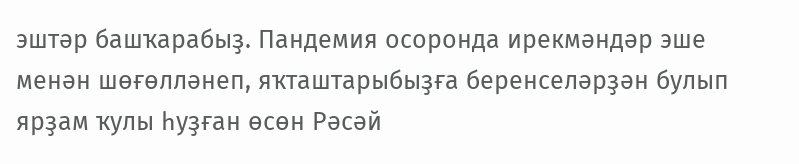эштәр башҡарабыҙ. Пандемия осоронда ирекмәндәр эше менән шөғөлләнеп, яҡташтарыбыҙға беренселәрҙән булып ярҙам ҡулы һуҙған өсөн Рәсәй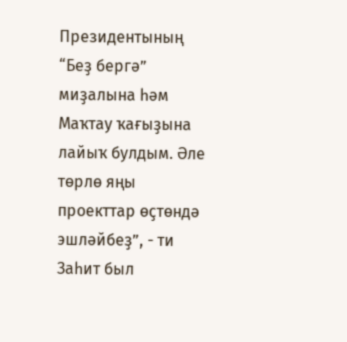Президентының “Беҙ бергә” миҙалына һәм Маҡтау ҡағыҙына лайыҡ булдым. Әле төрлө яңы проекттар өҫтөндә эшләйбеҙ”, - ти Заһит был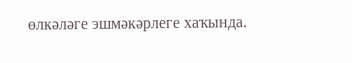өлкәләге эшмәкәрлеге хаҡында.